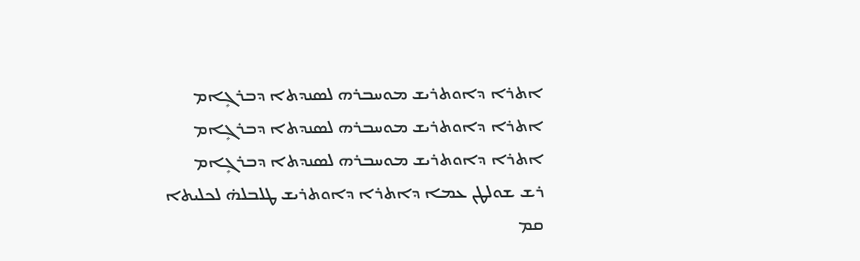ܐܬܪܐ ܕܐܘܬܪܝܫ ܡܘܚܒܪܗ ܠܣܢܕܬܐ ܕܒܪܓܻܐܡ
ܐܬܪܐ ܕܐܘܬܪܝܫ ܡܘܚܒܪܗ ܠܣܢܕܬܐ ܕܒܪܓܻܐܡ
ܐܬܪܐ ܕܐܘܬܪܝܫ ܡܘܚܒܪܗ ܠܣܢܕܬܐ ܕܒܪܓܻܐܡ
ܪܫ ܫܘܠܛܢ ܥܡܐ ܕܐܬܪܐ ܕܐܘܬܪܝܫ ܛܠܒܠܗ̇ ܠܟܠܝܬܐ ܩܡ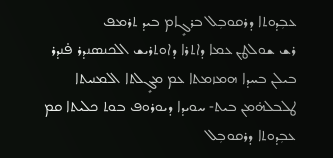ܥܒܼܕܘܬܐ ܕܪܩܘܒܼܠ ܒܪܓܻܐܡ ܒܝܕ ܬܪܡܦ
ܪܫ ܫܘܠܛܢ ܥܡܐ ܕܐܬܪܐ ܕܐܘܬܪܝܫ ܐܠܟܢܣܢܕܪ ܦ̇ܢܕܪ ܒܝܠܢ ܒܚܕܐ ܗܡܙܡܬܐ ܥܡ ܡܓܻܠܬܐ ܐܠܡܢܝܬܐ ܛܠܒܠܗ̇ܡܢ ܒܝܬ- ܚܘܝܕܐ ܕܝܘܪܘܦ ܒܘܬ ܟܠܝܬܐ ܩܡ ܥܒܼܕܘܬܐ ܕܪܩܘܒܼܠ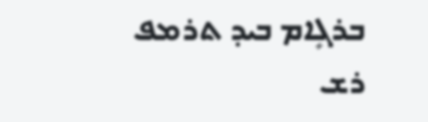ܒܪܓܻܐܡ ܒܝܕ ܬܪܡܦ ܪܫ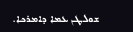ܫܘܠܛܢ ܥܡܐ ܕܐܡܪܟܐ.